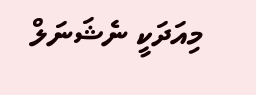މިއަދަކީ ނެޝަނަލް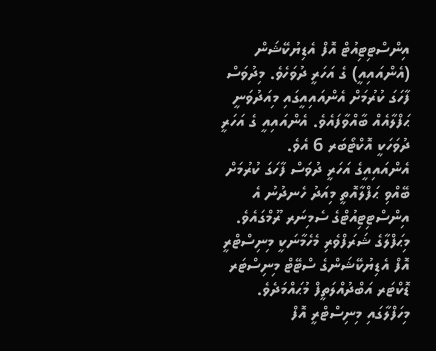އިންސްޓިޓިއުޓް އޮފް އެޑިޔުކޭޝަން (އެންއައިއީ) ގެ އަހަރީ ދުވަހެވެ. މިދުވަސް ފާހަގަ ކުރުމަށް އެންއައިއީގައި މިއަދުވަނީ ޙަފްލާއެއް ބާއްވާފައެވެ. އެންއައިއީ ގެ އަހަރީ ދުވަހަކީ އޮކްޓޯބަރ 6 އެވެ.
އެންއައިއީގެ އަހަރީ ދުވަސް ފާހަގަ ކުރުމަށް ބޭއްވި ޙަފްލާއޮތީ މިއަދު ހެނދުނު އެ އިންސްޓިޓިއުޓްގެ ސެމިނަރ ރޫމްގައެވެ. މިޙަފްލާގެ ޝަރަފްވެރި މެހެމާނަކީ މިނިސްޓްރީ އޮފް އެޑިޔުކޭޝަންގެ ސްޓޭޓް މިނިސްޓަރ ޑޮކްޓަރ އަބްދުއްލަތީފް މުޙައްމަދެވެ. މިހަފްލާގައި މިނިސްޓްރީ އޮފް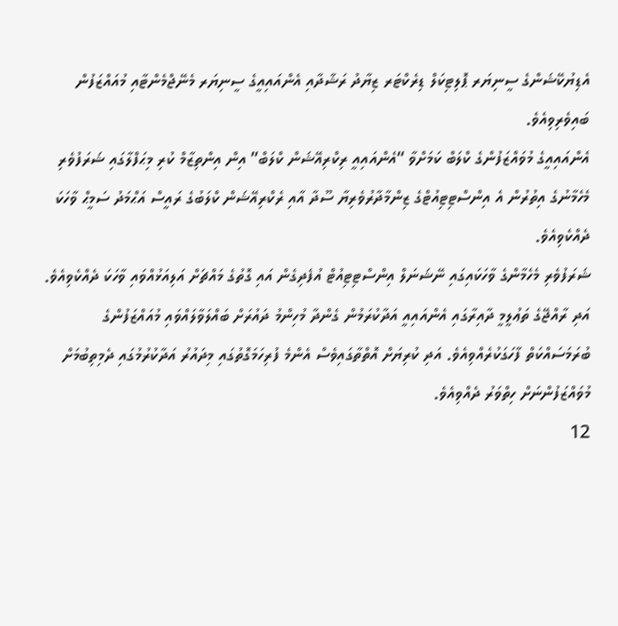އެޑިޔުކޭޝަންގެ ސީނިޔަރ ޕޮލިޓިކަލް ޑިރެކްޓަރ ޒިޔާދު ރަޝާދާއި އެންއައިއީގެ ސީނިޔަރ މެނޭޖްމެންޓާއި މުއައްޒަފުން ބައިވެރިވިއެވެ.
އެންއައިއީގެ މުވައްޒަފުންގެ ކްލަބް ކަމަށްވާ “އެންއައިއީ ރިކްރިއޭޝަން ކްލަބް” އިން އިންތިޒާމް ކުރި މިޙަފްލާގައި ޝަރަފުވެރި މެހެމާނުގެ އިތުރުން އެ އިންސްޓިޓިއުޓްގެ ޒިންމާދާރުވެރިޔާ ސޫދާ އާއި ރެކްރިއޭޝަން ކްލަބުގެ ރައީސް އަޙްމަދު ސަމީޙް ވާހަކަ ދެއްކެވިއެވެ.
ޝަރަފުވެރި މެހެމާންގެ ވާހަކައިގައި ނޭޝަނަލް އިންސްޓިޓިއުޓް އުފެދިގެން އައި ގޮތުގެ މައްޗަށް އަލިއަޅުއްވައި ވާހަކަ ދެއްކެވިއެވެ. އަދި ރާއްޖޭގެ ތަޢުލީމީ ދާއިރާގައި އެންއައިއީ އަދާކުރަމުން ގެންދާ މުހިންމު ދައުރަށް ބައްލަވާލައްވައި މުއައްޒަފުންގެ ބުރަމަސައްކަތް ފާހަގަކުރެއްވިއެވެ. އަދި ކުރިޔަށް އޮތްތާގައިވެސް އެންމެ ފުރިހަމަގޮތުގައި މިދައުރު އަދާކުރުމުގައި ދެމިތިބުމަށް މުވައްޒަފުންނަށް ހިތްވަރު ދެއްވިއެވެ.
12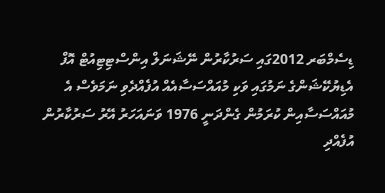ޑިސެމްބަރ 2012ގައި ސަރުކާރުން ނޭޝަނަލް އިންސްޓިޓިއުޓް އޮފް އެޑިޔުކޭޝަންގެ ނަމުގައި ވަކި މުއައްސަސާއެއް އުފެއްދެވި ނަމަވެސް އެ މުއައްސަސާއިން ކުރަމުން ގެންދަނީ 1976 ވަނައަހަރު އޭރު ސަރުކާރުން އުފެއްދި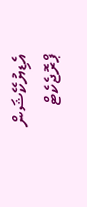އެޑިޔުކޭޝަން ޕްރޮޖެކެޓް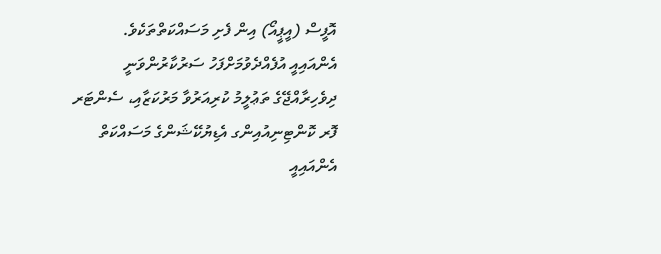އޮފީސް (އީޕީއޯ) އިން ފެށި މަސައްކަތްތަކެވެ.
އެންއައިއީ އުފެއްދެވުމަށްފަހު ސަރުކާރުންވަނީ ދިވެހިރާއްޖޭގެ ތަޢުލީމު ކުރިއަރުވާ މަރުކަޒާއި، ސެންޓަރ ފޮރ ކޮންޓިނިއުއިންގ އެޑިޔުކޭޝަންގެ މަސައްކަތް އެންއައިއީ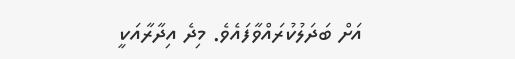އަށް ބަދަލުކުރައްވާފައެވެ. މިދެ އިދާރާއަކީ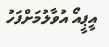އީޕީއޯ އުވާލުމަށްފަހު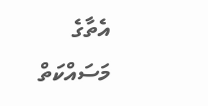އެތާގެ މަސައްކަތް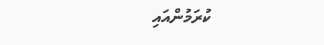ކުރަމުންއައި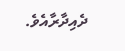ދެއިދާރާއެވެ.